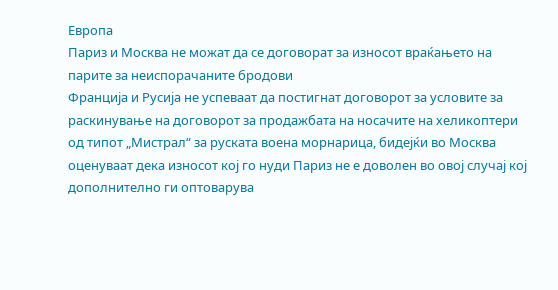Европа
Париз и Москва не можат да се договорат за износот враќањето на парите за неиспорачаните бродови
Франција и Русија не успеваат да постигнат договорот за условите за раскинување на договорот за продажбата на носачите на хеликоптери од типот „Мистрал“ за руската воена морнарица, бидејќи во Москва оценуваат дека износот кој го нуди Париз не е доволен во овој случај кој дополнително ги оптоварува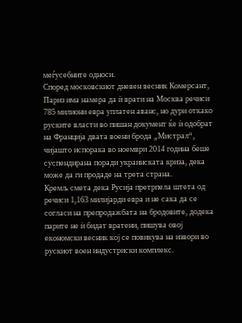меѓусебните односи.
Според московскиот дневен весник Комерсант, Париз има намера да ѝ врати на Москва речиси 785 милиони евра уплатен аванс, но дури откако руските власти во пишан документ ќе ѝ одобрат на Франција двата воени брода „Мистрал“, чијашто испорака во ноември 2014 година беше суспендирана поради украинската криза, дека може да ги продаде на трета страна.
Кремљ смета дека Русија претрпела штета од речиси 1,163 милијарди евра и не сака да се согласи на препродажбата на бродовите, додека парите не ѝ бидат вратени, пишува овој економски весник кој се повикува на извори во рускиот воен индустриски комплекс.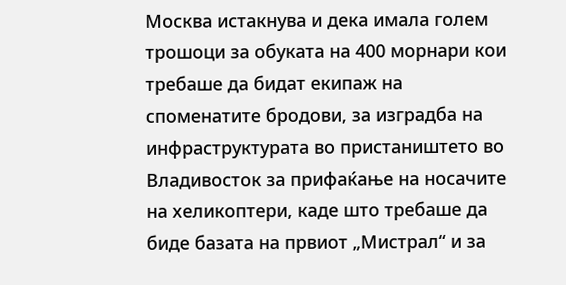Москва истакнува и дека имала голем трошоци за обуката на 400 морнари кои требаше да бидат екипаж на споменатите бродови, за изградба на инфраструктурата во пристаништето во Владивосток за прифаќање на носачите на хеликоптери, каде што требаше да биде базата на првиот „Мистрал“ и за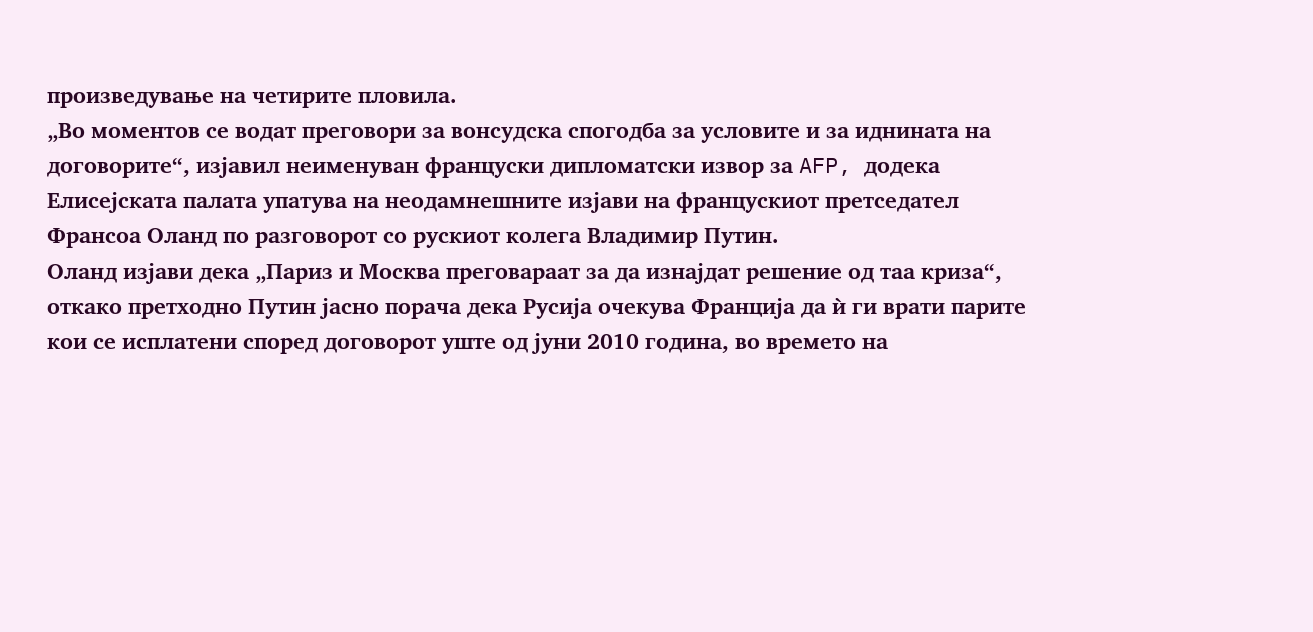произведување на четирите пловила.
„Во моментов се водат преговори за вонсудска спогодба за условите и за иднината на договорите“, изјавил неименуван француски дипломатски извор за AFP, додека Елисејската палата упатува на неодамнешните изјави на францускиот претседател Франсоа Оланд по разговорот со рускиот колега Владимир Путин.
Оланд изјави дека „Париз и Москва преговараат за да изнајдат решение од таа криза“, откако претходно Путин јасно порача дека Русија очекува Франција да ѝ ги врати парите кои се исплатени според договорот уште од јуни 2010 година, во времето на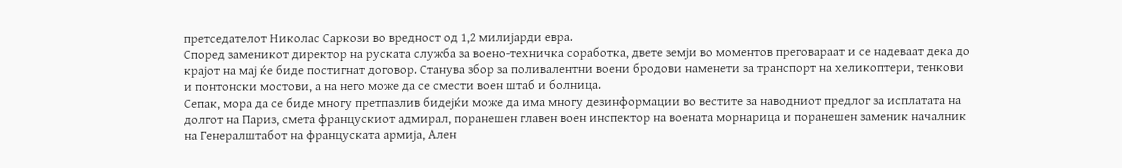претседателот Николас Саркози во вредност од 1,2 милијарди евра.
Според заменикот директор на руската служба за воено-техничка соработка, двете земји во моментов преговараат и се надеваат дека до крајот на мај ќе биде постигнат договор. Станува збор за поливалентни воени бродови наменети за транспорт на хеликоптери, тенкови и понтонски мостови, а на него може да се смести воен штаб и болница.
Сепак, мора да се биде многу претпазлив бидејќи може да има многу дезинформации во вестите за наводниот предлог за исплатата на долгот на Париз, смета францускиот адмирал, поранешен главен воен инспектор на воената морнарица и поранешен заменик началник на Генералштабот на француската армија, Ален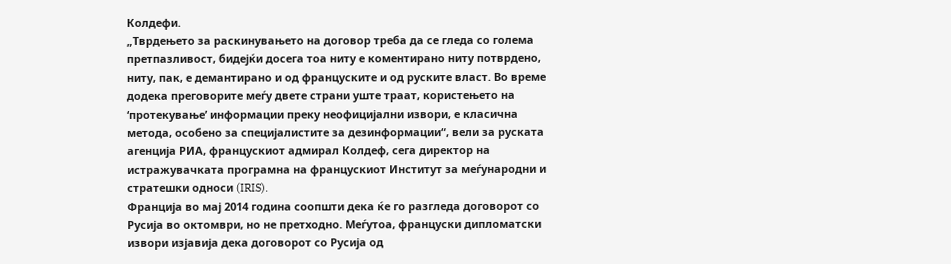Колдефи.
„Тврдењето за раскинувањето на договор треба да се гледа со голема претпазливост, бидејќи досега тоа ниту е коментирано ниту потврдено, ниту, пак, е демантирано и од француските и од руските власт. Во време додека преговорите меѓу двете страни уште траат, користењето на ‘протекување’ информации преку неофицијални извори, е класична метода, особено за специјалистите за дезинформации“, вели за руската агенција РИА, францускиот адмирал Колдеф, сега директор на истражувачката програмна на францускиот Институт за меѓународни и стратешки односи (IRIS).
Франција во мај 2014 година соопшти дека ќе го разгледа договорот со Русија во октомври, но не претходно. Меѓутоа, француски дипломатски извори изјавија дека договорот со Русија од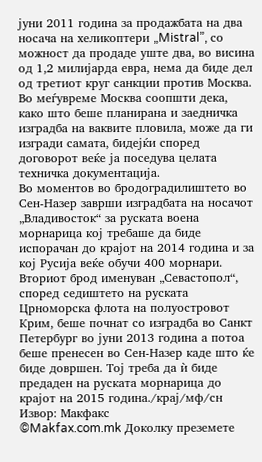јуни 2011 година за продажбата на два носача на хеликоптери „Mistral”, со можност да продаде уште два, во висина од 1,2 милијарда евра, нема да биде дел од третиот круг санкции против Москва. Во меѓувреме Москва соопшти дека, како што беше планирана и заедничка изградба на ваквите пловила, може да ги изгради самата, бидејќи според договорот веќе ја поседува целата техничка документација.
Во моментов во бродоградилиштето во Сен-Назер заврши изградбата на носачот „Владивосток“ за руската воена морнарица кој требаше да биде испорачан до крајот на 2014 година и за кој Русија веќе обучи 400 морнари.
Вториот брод именуван „Севастопол“, според седиштето на руската Црноморска флота на полуостровот Крим, беше почнат со изградба во Санкт Петербург во јуни 2013 година а потоа беше пренесен во Сен-Назер каде што ќе биде довршен. Тој треба да ѝ биде предаден на руската морнарица до крајот на 2015 година./крај/мф/сн
Извор: Макфакс
©Makfax.com.mk Доколку преземете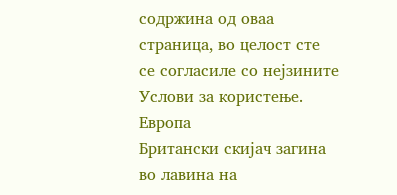содржина од оваа страница, во целост сте се согласиле со нејзините Услови за користење.
Европа
Британски скијач загина во лавина на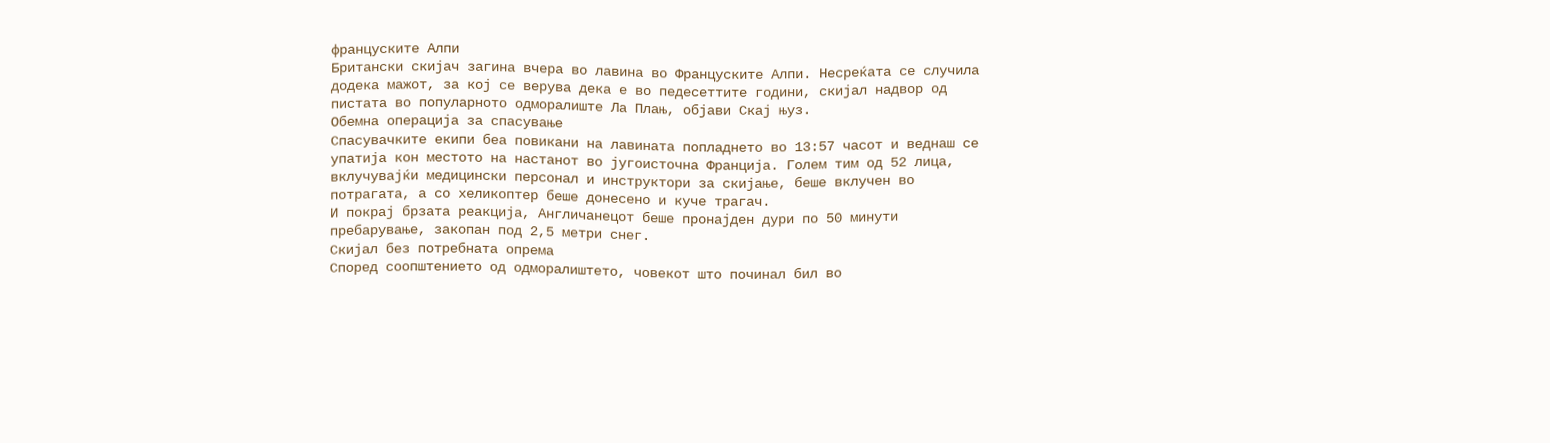француските Алпи
Британски скијач загина вчера во лавина во Француските Алпи. Несреќата се случила додека мажот, за кој се верува дека е во педесеттите години, скијал надвор од пистата во популарното одморалиште Ла Плањ, објави Скај њуз.
Обемна операција за спасување
Спасувачките екипи беа повикани на лавината попладнето во 13:57 часот и веднаш се упатија кон местото на настанот во југоисточна Франција. Голем тим од 52 лица, вклучувајќи медицински персонал и инструктори за скијање, беше вклучен во потрагата, а со хеликоптер беше донесено и куче трагач.
И покрај брзата реакција, Англичанецот беше пронајден дури по 50 минути пребарување, закопан под 2,5 метри снег.
Скијал без потребната опрема
Според соопштението од одморалиштето, човекот што починал бил во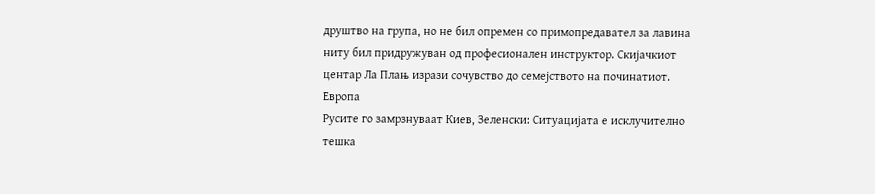друштво на група, но не бил опремен со примопредавател за лавина ниту бил придружуван од професионален инструктор. Скијачкиот центар Ла Плањ изрази сочувство до семејството на починатиот.
Европа
Русите го замрзнуваат Киев, Зеленски: Ситуацијата е исклучително тешка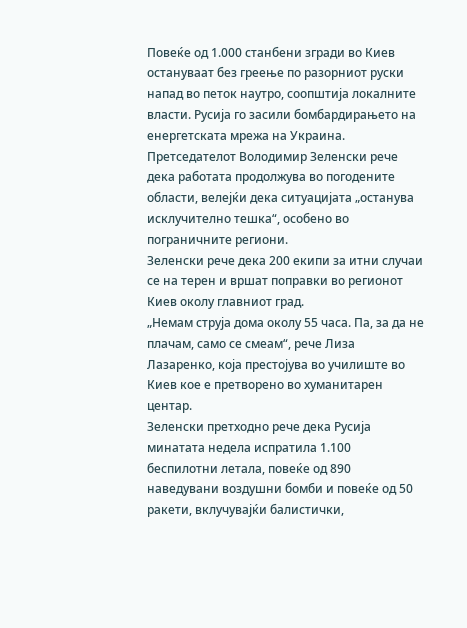Повеќе од 1.000 станбени згради во Киев остануваат без греење по разорниот руски напад во петок наутро, соопштија локалните власти. Русија го засили бомбардирањето на енергетската мрежа на Украина.
Претседателот Володимир Зеленски рече дека работата продолжува во погодените области, велејќи дека ситуацијата „останува исклучително тешка“, особено во пограничните региони.
Зеленски рече дека 200 екипи за итни случаи се на терен и вршат поправки во регионот Киев околу главниот град.
„Немам струја дома околу 55 часа. Па, за да не плачам, само се смеам“, рече Лиза Лазаренко, која престојува во училиште во Киев кое е претворено во хуманитарен центар.
Зеленски претходно рече дека Русија минатата недела испратила 1.100 беспилотни летала, повеќе од 890 наведувани воздушни бомби и повеќе од 50 ракети, вклучувајќи балистички,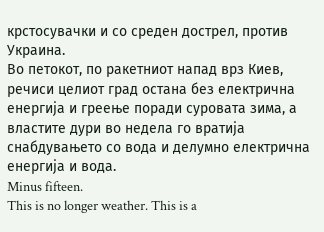крстосувачки и со среден дострел, против Украина.
Во петокот, по ракетниот напад врз Киев, речиси целиот град остана без електрична енергија и греење поради суровата зима, а властите дури во недела го вратија снабдувањето со вода и делумно електрична енергија и вода.
Minus fifteen.
This is no longer weather. This is a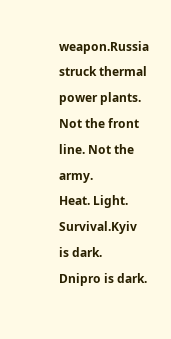weapon.Russia struck thermal power plants.
Not the front line. Not the army.
Heat. Light. Survival.Kyiv is dark.
Dnipro is dark.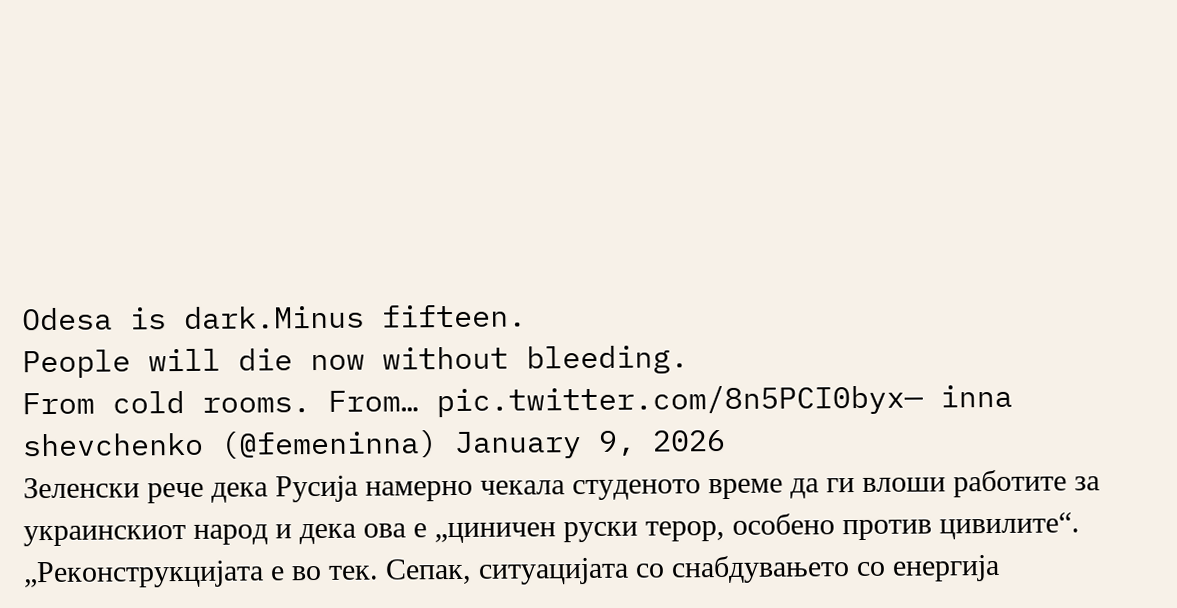Odesa is dark.Minus fifteen.
People will die now without bleeding.
From cold rooms. From… pic.twitter.com/8n5PCI0byx— inna shevchenko (@femeninna) January 9, 2026
Зеленски рече дека Русија намерно чекала студеното време да ги влоши работите за украинскиот народ и дека ова е „циничен руски терор, особено против цивилите“.
„Реконструкцијата е во тек. Сепак, ситуацијата со снабдувањето со енергија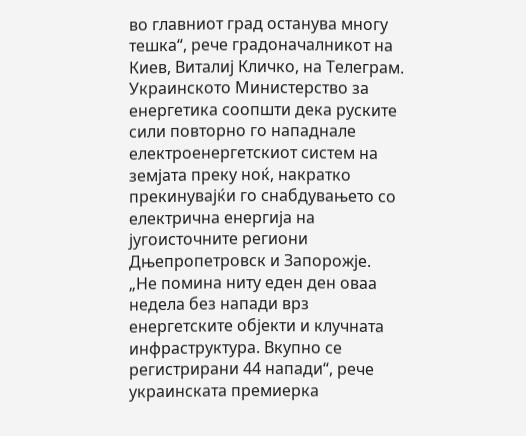во главниот град останува многу тешка“, рече градоначалникот на Киев, Виталиј Кличко, на Телеграм.
Украинското Министерство за енергетика соопшти дека руските сили повторно го нападнале електроенергетскиот систем на земјата преку ноќ, накратко прекинувајќи го снабдувањето со електрична енергија на југоисточните региони Дњепропетровск и Запорожје.
„Не помина ниту еден ден оваа недела без напади врз енергетските објекти и клучната инфраструктура. Вкупно се регистрирани 44 напади“, рече украинската премиерка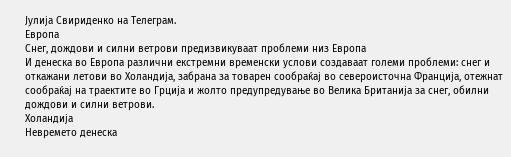Јулија Свириденко на Телеграм.
Европа
Снег, дождови и силни ветрови предизвикуваат проблеми низ Европа
И денеска во Европа различни екстремни временски услови создаваат големи проблеми: снег и откажани летови во Холандија, забрана за товарен сообраќај во североисточна Франција, отежнат сообраќај на траектите во Грција и жолто предупредување во Велика Британија за снег, обилни дождови и силни ветрови.
Холандија
Невремето денеска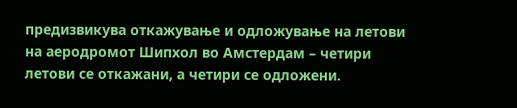предизвикува откажување и одложување на летови на аеродромот Шипхол во Амстердам – четири летови се откажани, а четири се одложени.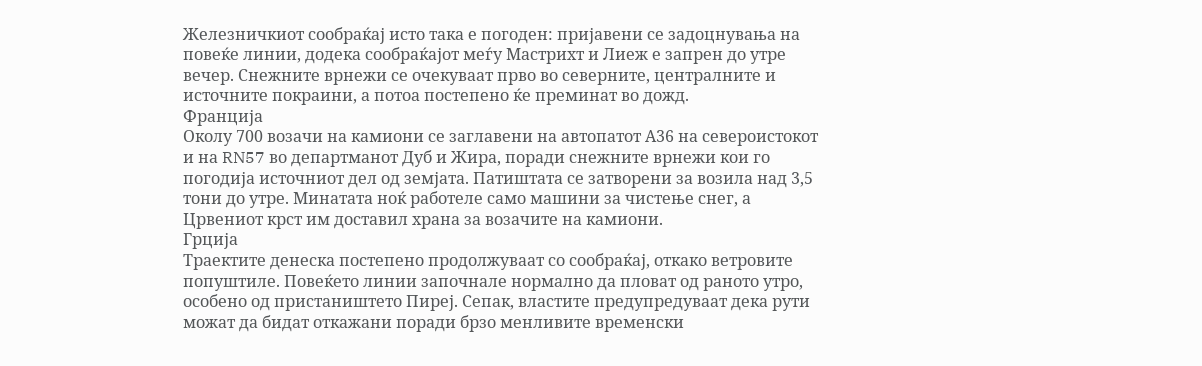Железничкиот сообраќај исто така е погоден: пријавени се задоцнувања на повеќе линии, додека сообраќајот меѓу Мастрихт и Лиеж е запрен до утре вечер. Снежните врнежи се очекуваат прво во северните, централните и источните покраини, а потоа постепено ќе преминат во дожд.
Франција
Околу 700 возачи на камиони се заглавени на автопатот А36 на североистокот и на RN57 во департманот Дуб и Жира, поради снежните врнежи кои го погодија источниот дел од земјата. Патиштата се затворени за возила над 3,5 тони до утре. Минатата ноќ работеле само машини за чистење снег, а Црвениот крст им доставил храна за возачите на камиони.
Грција
Траектите денеска постепено продолжуваат со сообраќај, откако ветровите попуштиле. Повеќето линии започнале нормално да пловат од раното утро, особено од пристаништето Пиреј. Сепак, властите предупредуваат дека рути можат да бидат откажани поради брзо менливите временски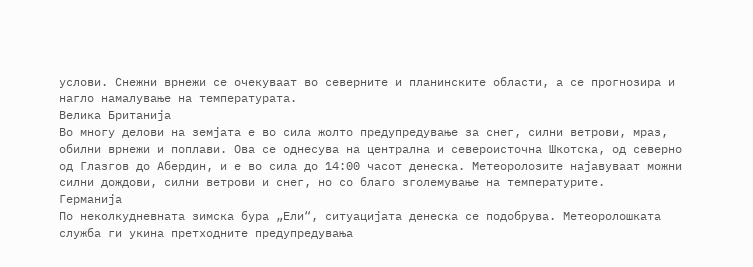услови. Снежни врнежи се очекуваат во северните и планинските области, а се прогнозира и нагло намалување на температурата.
Велика Британија
Во многу делови на земјата е во сила жолто предупредување за снег, силни ветрови, мраз, обилни врнежи и поплави. Ова се однесува на централна и североисточна Шкотска, од северно од Глазгов до Абердин, и е во сила до 14:00 часот денеска. Метеоролозите најавуваат можни силни дождови, силни ветрови и снег, но со благо зголемување на температурите.
Германија
По неколкудневната зимска бура „Ели“, ситуацијата денеска се подобрува. Метеоролошката служба ги укина претходните предупредувања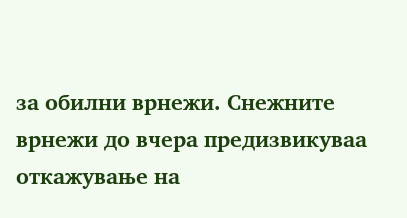за обилни врнежи. Снежните врнежи до вчера предизвикуваа откажување на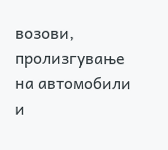возови, пролизгување на автомобили и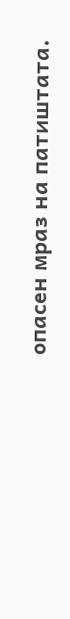опасен мраз на патиштата.